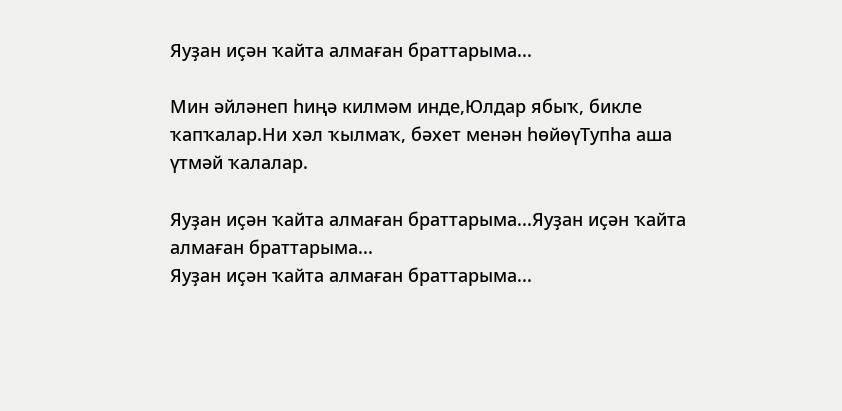Яуҙан иҫән ҡайта алмаған браттарыма...

Мин әйләнеп һиңә килмәм инде,Юлдар ябыҡ, бикле ҡапҡалар.Ни хәл ҡылмаҡ, бәхет менән һөйөүТупһа аша үтмәй ҡалалар.

Яуҙан иҫән ҡайта алмаған браттарыма...Яуҙан иҫән ҡайта алмаған браттарыма...
Яуҙан иҫән ҡайта алмаған браттарыма...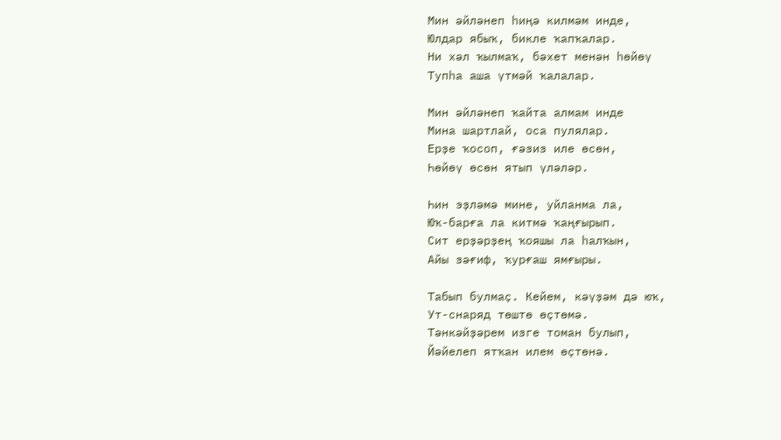Мин әйләнеп һиңә килмәм инде,
Юлдар ябыҡ, бикле ҡапҡалар.
Ни хәл ҡылмаҡ, бәхет менән һөйөү
Тупһа аша үтмәй ҡалалар.

Мин әйләнеп ҡайта алмам инде
Мина шартлай, оса пулялар.
Ерҙе ҡосоп, ғәзиз иле өсөн,
Һөйөү өсөн ятып үләләр.

Һин эҙләмә мине, уйланма ла,
Юҡ-барға ла китмә ҡаңғырып.
Сит ерҙәрҙең ҡояшы ла һалҡын,
Айы зәғиф, ҡурғаш ямғыры.

Табып булмаҫ. Кейем, кәүҙәм дә юҡ,
Ут-снаряд төштө өҫтөмә.
Тәнкәйҙәрем изге томан булып,
Йәйелеп ятҡан илем өҫтөнә.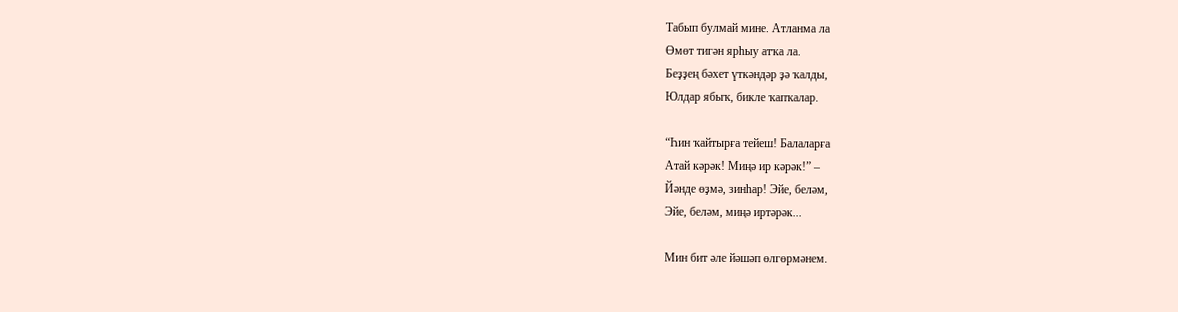Табып булмай мине. Атланма ла
Өмөт тигән ярһыу атҡа ла.
Беҙҙең бәхет үткәндәр ҙә ҡалды,
Юлдар ябыҡ, бикле ҡапҡалар.

“Һин ҡайтырға тейеш! Балаларға
Атай кәрәк! Миңә ир кәрәк!” –
Йәнде өҙмә, зинһар! Эйе, беләм,
Эйе, беләм, миңә иртәрәк...

Мин бит әле йәшәп өлгөрмәнем.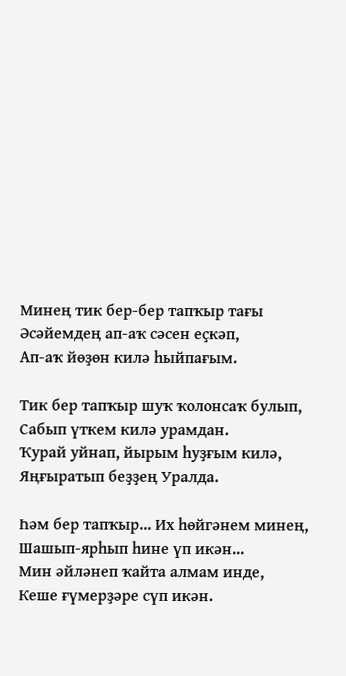Минең тик бер-бер тапҡыр тағы
Әсәйемдең ап-аҡ сәсен еҫкәп,
Ап-аҡ йөҙөн килә һыйпағым.

Тик бер тапҡыр шуҡ ҡолонсаҡ булып,
Сабып үткем килә урамдан.
Ҡурай уйнап, йырым һуҙғым килә,
Яңғыратып беҙҙең Уралда.

Һәм бер тапҡыр... Их һөйгәнем минең,
Шашып-ярһып һине үп икән...
Мин әйләнеп ҡайта алмам инде,
Кеше ғүмерҙәре сүп икән.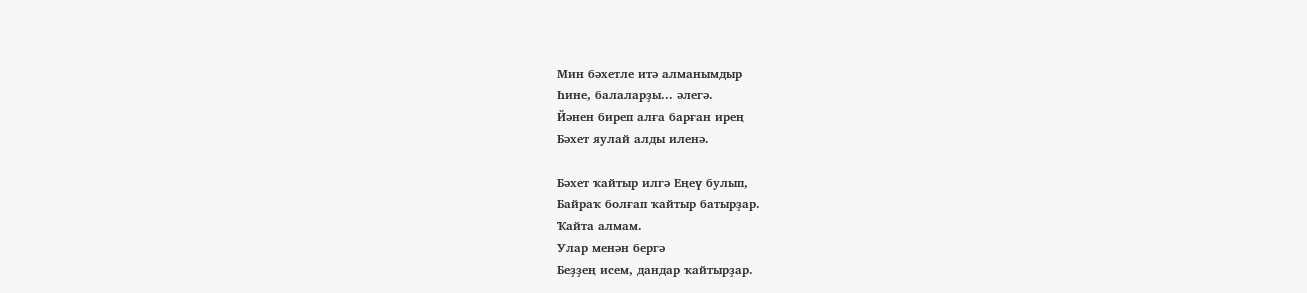Мин бәхетле итә алманымдыр
Һине, балаларҙы... әлегә.
Йәнен биреп алға барған ирең
Бәхет яулай алды иленә.

Бәхет ҡайтыр илгә Еңеү булып,
Байраҡ болғап ҡайтыр батырҙар.
Ҡайта алмам.
Улар менән бергә
Беҙҙең исем, дандар ҡайтырҙар.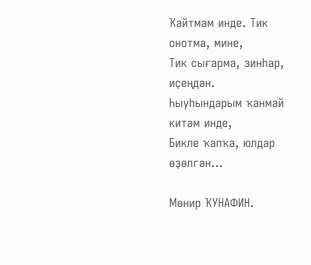Ҡайтмам инде. Тик онотма, мине,
Тик сығарма, зинһар, иҫеңдән.
Һыуһындарым ҡанмай китәм инде,
Бикле ҡапҡа, юлдар өҙөлгән...

Мөнир ҠУНАФИН.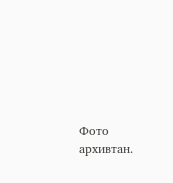Фото архивтан.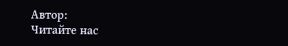Автор:
Читайте нас